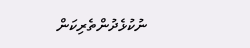ނުކުޅެދުންތެރިކަން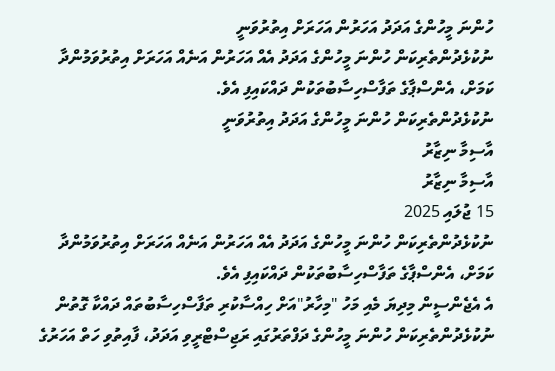ހުންނަ މީހުންގެ އަދަދު އަހަރުން އަހަރަށް އިތުރުވަނީ
ނުކުޅެދުންތެރިކަން ހުންނަ މީހުންގެ އަދަދު އެއް އަހަރުން އަނެއް އަހަރަށް އިތުރުވަމުންދާ ކަމަށް، އެންސްޕާގެ ތަފާސްހިސާބުތަކުން ދައްކައިފި އެވެ.
ނުކުޅެދުންތެރިކަން ހުންނަ މީހުންގެ އަދަދު އިތުރުވަނީ
އާސިމާ ނިޒާރު
އާސިމާ ނިޒާރު
15 ޖުލައި 2025
ނުކުޅެދުންތެރިކަން ހުންނަ މީހުންގެ އަދަދު އެއް އަހަރުން އަނެއް އަހަރަށް އިތުރުވަމުންދާ ކަމަށް، އެންސްޕާގެ ތަފާސްހިސާބުތަކުން ދައްކައިފި އެވެ.
އެ އެޖެންސީން މިދިޔަ މެއި މަހު "މިހާރު"އަށް ހިއްސާކުރި ތަފާސްހިސާބުތައް ދައްކާ ގޮތުން ނުކުޅެދުންތެރިކަން ހުންނަ މީހުންގެ ދަފްތަރުގައި ރަޖިސްޓްރީވި އަދަދު، ފާއިތުވި ހަތް އަހަރުގެ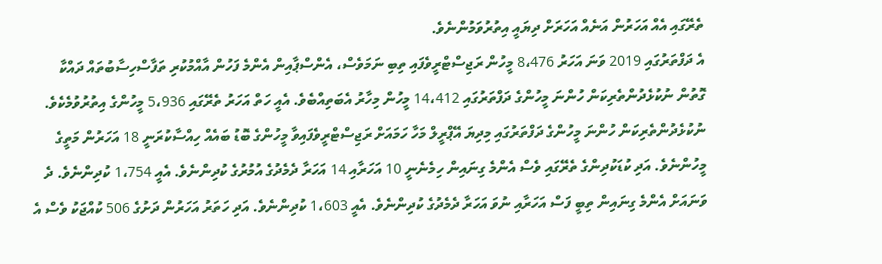ތެރޭގައި އެއް އަހަރުން އަނެއް އަހަރަށް ދިޔައީ އިތުރުވަމުންނެވެ.
އެ ދަފްތަރުގައި 2019 ވަނަ އަހަރު 8،476 މީހުން ރަޖިސްޓްރީވެފައި ތިބި ނަމަވެސް، އެންސްޕާއިން އެންމެ ފަހުން އާއްމުކުރި ތަފާސްހިސާބުތައް ދައްކާ ގޮތުން ނުކުޅެދުންތެރިކަން ހުންނަ މީހުންގެ ދަފްތަރުގައި 14،412 މީހުން މިހާރު އެބަތިއްބެވެ. އެއީ ހަތް އަހަރު ތެރޭގައި 5،936 މީހުންގެ އިތުރުވުމެކެވެ.
ނުކުޅެދުންތެރިކަން ހުންނަ މީހުންގެ ދަފްތަރުގައި މިދިޔަ އޭޕްރީލް މަހާ ހަމައަށް ރަޖިސްޓްރީވެފައިވާ މީހުންގެ ބޮޑު ބައެއް ހިއްސާކުރަނީ 18 އަހަރުން މަތީގެ މީހުންނެވެ. އަދި ކުޑަކުދިންގެ ތެރޭގައި ވެސް އެންމެ ގިނައިން ހިމެނެނީ 10 އަހަރާއި 14 އަހަރާ ދެމެދުގެ އުމުރުގެ ކުދިންނެވެ. އެއީ 1،754 ކުދިންނެވެ. ދެ ވަނައަށް އެންމެ ގިނައިން ތިބީ ފަސް އަހަރާއި ނުވަ އަހަރާ ދެމެދުގެ ކުދިންނެވެ. އެއީ 1،603 ކުދިންނެވެ. އަދި ހަތަރު އަހަރުން ދަށުގެ 506 ކުއްޖަކު ވެސް އެ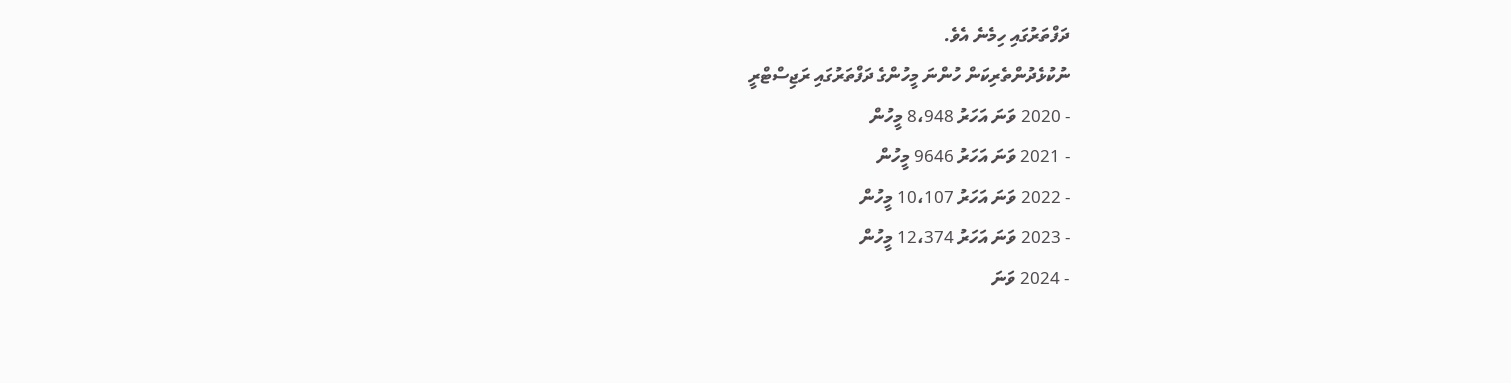ދަފްތަރުގައި ހިމެނެ އެވެ.
ނުކުޅެދުންތެރިކަން ހުންނަ މީހުންގެ ދަފްތަރުގައި ރަޖިސްޓްރީ
- 2020 ވަނަ އަހަރު 8،948 މީހުން
- 2021 ވަނަ އަހަރު 9646 މީހުން
- 2022 ވަނަ އަހަރު 10،107 މީހުން
- 2023 ވަނަ އަހަރު 12،374 މީހުން
- 2024 ވަނަ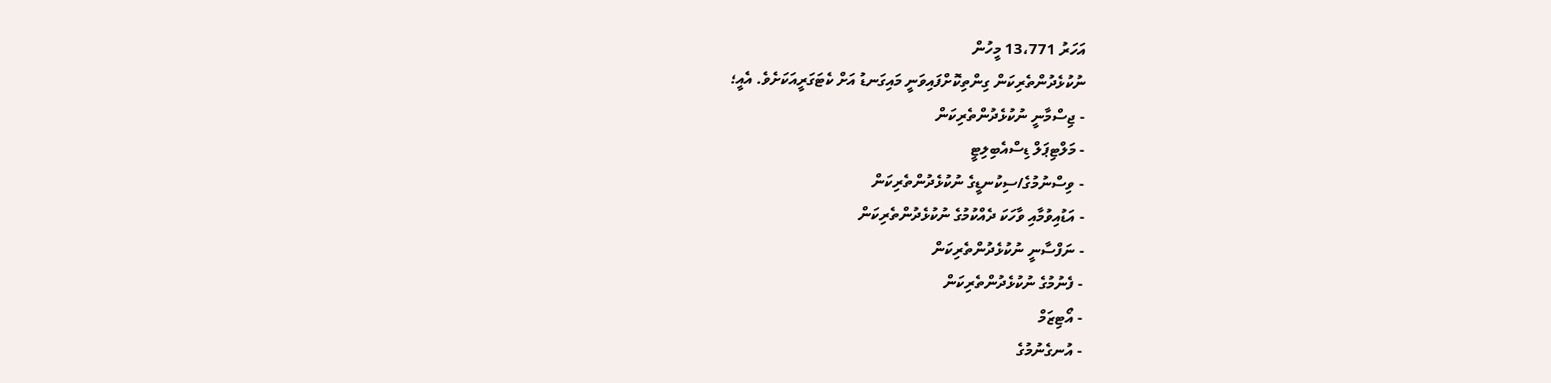އަހަރު 13،771 މީހުން
ނުކުޅެދުންތެރިކަން ގިންތިކޮށްފައިވަނީ މައިގަނޑު އަށް ކެޓަގަރީއަކަށެވެ. އެއީ؛
- ޖިސްމާނީ ނުކުޅެދުންތެރިކަން
- މަލްޓިޕަލް ޑިސްއެބިލިޓީ
- ވިސްނުމުގެ/ސިކުނޑީގެ ނުކުޅެދުންތެރިކަން
- އަޑުއިވުމާއި ވާހަކަ ދެއްކުމުގެ ނުކުޅެދުންތެރިކަން
- ނަފްސާނީ ނުކުޅެދުންތެރިކަން
- ފެނުމުގެ ނުކުޅެދުންތެރިކަން
- އޯޓިޒަމް
- އުނގެނުމުގެ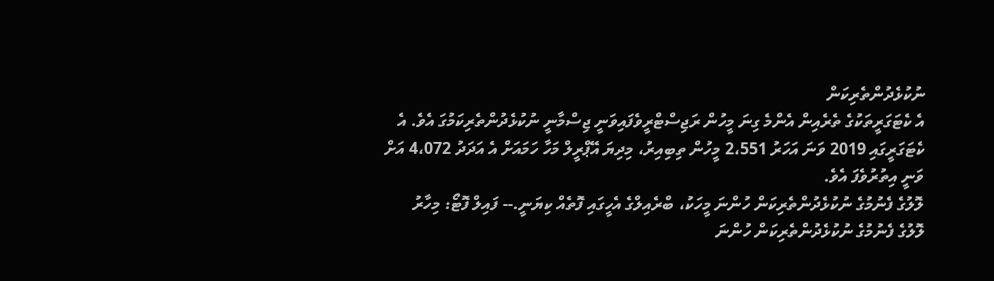ނުކުޅެދުންތެރިކަން
އެ ކެޓަގަރީތަކުގެ ތެރެއިން އެންމެ ގިނަ މީހުން ރަޖިސްޓްރީވެފައިވަނީ ޖިސްމާނީ ނުކުޅެދުންތެރިކަމުގަ އެވެ. އެ ކެޓަގަރީގައި 2019 ވަނަ އަހަރު 2،551 މީހުން ތިބިއިރު، މިދިޔަ އޭޕްރީލް މަހާ ހަމައަށް އެ އަދަދު 4،072 އަށް ވަނީ އިތުރުވެފަ އެވެ.
ލޮލުގެ ފެނުމުގެ ނުކުޅެދުންތެރިކަން ހުންނަ މީހަކު، ބްރެއިލްގެ އެހީގައި ފޮތެއް ކިޔަނީ.-- ފައިލް ފޮޓޯ: މިހާރު
ލޮލުގެ ފެނުމުގެ ނުކުޅެދުންތެރިކަން ހުންނަ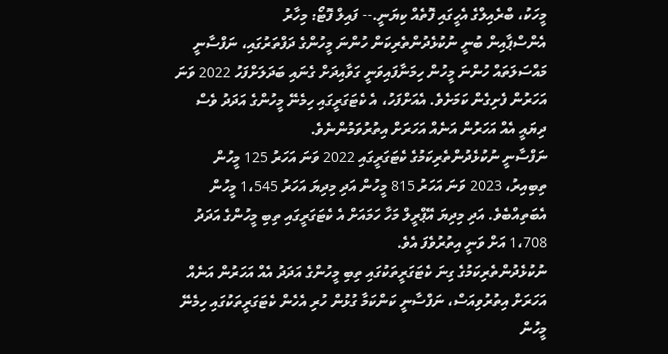މީހަކު، ބްރެއިލްގެ އެހީގައި ފޮތެއް ކިޔަނީ.-- ފައިލް ފޮޓޯ: މިހާރު
އެންސްޕާއިން ބުނީ ނުކުޅެދުންތެރިކަން ހުންނަ މީހުންގެ ދަފްތަރުގައި، ނަފްސާނީ މައްސަލަތައް ހުންނަ މީހުން ހިމަނާފައިވަނީ ގަވާއިދަށް ގެނައި ބަދަލަށްފަހު 2022 ވަނަ އަހަރުން ފެށިގެން ކަމަށެވެ. އެއަށްފަހު، އެ ކެޓަގަރީގައި ހިމެނޭ މީހުންގެ އަދަދު ވެސް ދިޔައީ އެއް އަހަރުން އަނެއް އަހަރަށް އިތުރުވަމުންނެވެ.
ނަފްސާނީ ނުކުޅެދުންތެރިކަމުގެ ކެޓަގަރީގައި 2022 ވަނަ އަހަރު 125 މީހުން ތިބިއިރު، 2023 ވަނަ އަހަރު 815 މީހުން އަދި މިދިޔަ އަހަރު 1،545 މީހުން އެބަތިއްބެވެ. އަދި މިދިޔަ އޭޕްރީލް މަހާ ހަމައަށް އެ ކެޓަގަރީގައި ތިބި މީހުންގެ އަދަދު 1،708 އަށް ވަނީ އިތުރުވެފަ އެވެ.
ނުކުޅެދުންތެރިކަމުގެ ގިނަ ކެޓަގަރީތަކުގައި ތިބި މީހުންގެ އަދަދު އެއް އަހަރުން އަނެއް އަހަރަށް އިތުރުވިއަސް، ނަފްސާނީ ކަންކަމާ ގުޅުން ހުރި އެހެން ކެޓަގަރީތަކުގައި ހިމެނޭ މީހުން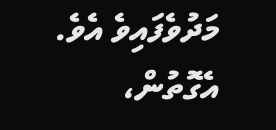މަދުވެފައިވެ އެވެ.
އެގޮތުން،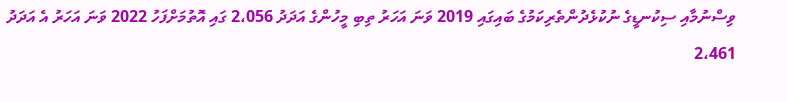ވިސްނުމާއި ސިކުނޑީގެ ނުކުޅެދުންތެރިކަމުގެ ބައިގައި 2019 ވަނަ އަހަރު ތިބި މީހުންގެ އަދަދު 2،056 ގައި އޮތުމަށްފަހު 2022 ވަނަ އަހަރު އެ އަދަދު 2،461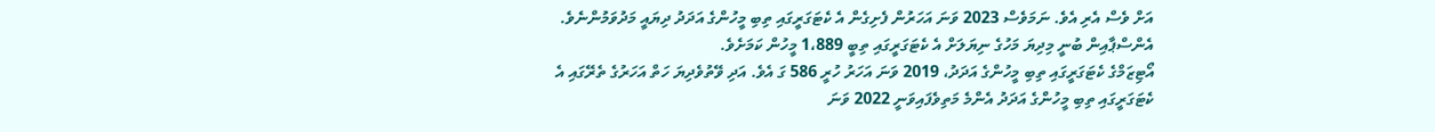އަށް ވެސް އެރި އެވެ. ނަމަވެސް 2023 ވަނަ އަހަރުން ފެށިގެން އެ ކެޓަގަރީގައި ތިބި މީހުންގެ އަދަދު ދިޔައީ މަދުވަމުންނެވެ.
އެންސްޕާއިން ބުނީ މިދިޔަ މަހުގެ ނިޔަލަށް އެ ކެޓަގަރީގައި ތިބީ 1،889 މީހުން ކަމަށެވެ.
އޯޓިޒަމްގެ ކެޓަގަރީގައި ތިބި މީހުންގެ އަދަދު، 2019 ވަނަ އަހަރު ހުރީ 586 ގަ އެވެ. އަދި ވޭތުވެދިޔަ ހަތް އަހަރުގެ ތެރޭގައި އެ ކެޓަގަރީގައި ތިބި މީހުންގެ އަދަދު އެންމެ މަތިވެފައިވަނީ 2022 ވަނަ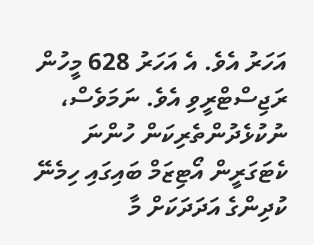އަހަރު އެވެ. އެ އަހަރު 628 މީހުން ރަޖިސްޓްރީވި އެވެ. ނަމަވެސް، ނުކުޅެދުންތެރިކަން ހުންނަ ކެޓަގަރީން އޯޓިޒަމް ބައިގައި ހިމެނޭ ކުދިންގެ އަދަދަކަށް މާ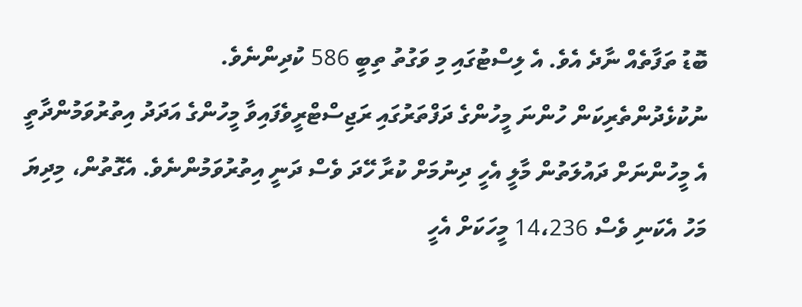ބޮޑު ތަފާތެއް ނާދެ އެވެ. އެ ލިސްޓުގައި މި ވަގުތު ތިބީ 586 ކުދިންނެވެ.
ނުކުޅެދުންތެރިކަން ހުންނަ މީހުންގެ ދަފްތަރުގައި ރަޖިސްޓްރީވެފައިވާ މީހުންގެ އަދަދު އިތުރުވަމުންދާތީ އެ މީހުންނަށް ދައުލަތުން މާލީ އެހީ ދިނުމަށް ކުރާ ހޭދަ ވެސް ދަނީ އިތުރުވަމުންނެވެ. އެގޮތުން، މިދިޔަ މަހު އެކަނި ވެސް 14،236 މީހަކަށް އެހީ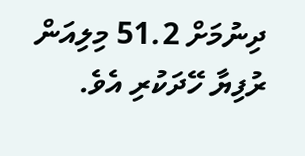ދިނުމަށް 51.2 މިލިއަން ރުފިޔާ ހޭދަކުރި އެވެ.